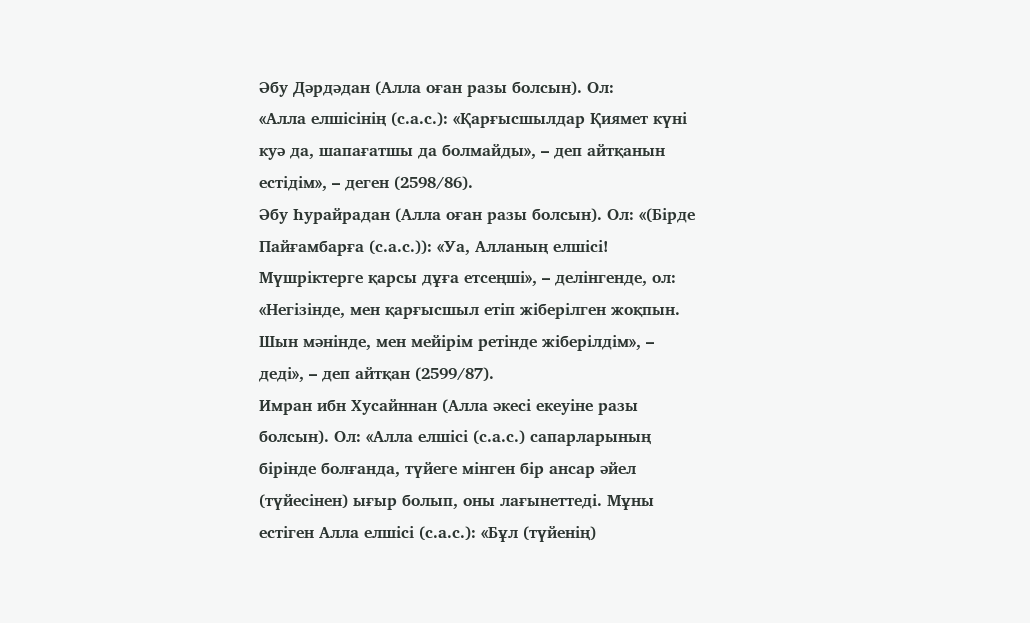Әбу Дәрдәдан (Алла оған разы болсын). Ол:
«Алла елшісінің (с.а.с.): «Қарғысшылдар Қиямет күні куә да, шапағатшы да болмайды», – деп айтқанын естідім», – деген (2598/86).
Әбу Һурайрадан (Алла оған разы болсын). Ол: «(Бірде Пайғамбарға (с.а.с.)): «Уа, Алланың елшісі! Мүшріктерге қарсы дұға етсеңші», – делінгенде, ол: «Негізінде, мен қарғысшыл етіп жіберілген жоқпын. Шын мәнінде, мен мейірім ретінде жіберілдім», – деді», – деп айтқан (2599/87).
Имран ибн Хусайннан (Алла әкесі екеуіне разы болсын). Ол: «Алла елшісі (с.а.с.) сапарларының бірінде болғанда, түйеге мінген бір ансар әйел (түйесінен) ығыр болып, оны лағынеттеді. Мұны естіген Алла елшісі (с.а.с.): «Бұл (түйенің)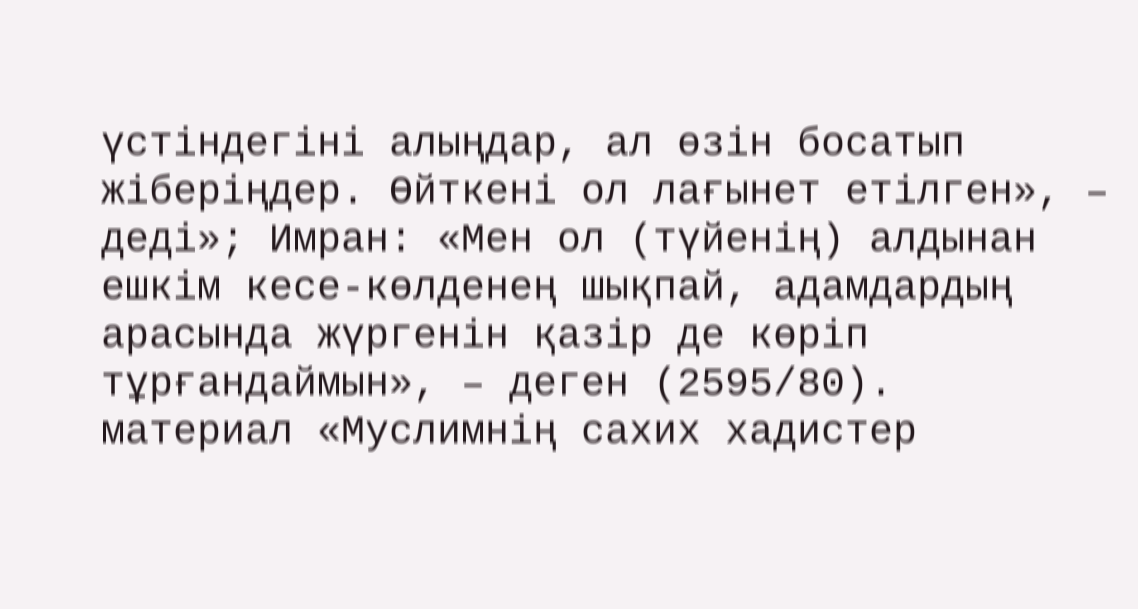үстіндегіні алыңдар, ал өзін босатып жіберіңдер. Өйткені ол лағынет етілген», – деді»; Имран: «Мен ол (түйенің) алдынан ешкім кесе-көлденең шықпай, адамдардың арасында жүргенін қазір де көріп тұрғандаймын», – деген (2595/80).
материал «Муслимнің сахих хадистер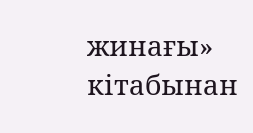жинағы» кітабынан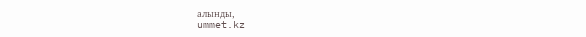алынды,
ummet.kz